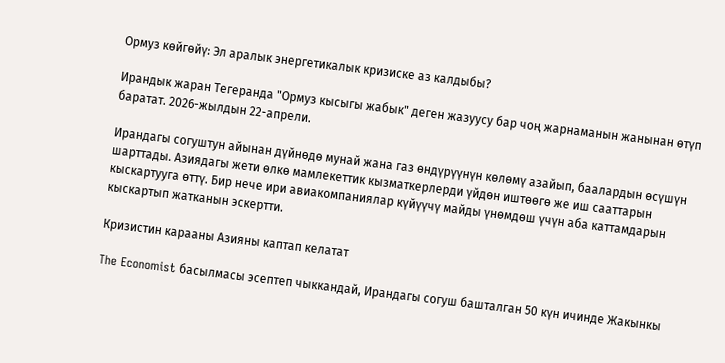Ормуз көйгөйү: Эл аралык энергетикалык кризиске аз калдыбы?

Ирандык жаран Тегеранда "Ормуз кысыгы жабык" деген жазуусу бар чоң жарнаманын жанынан өтүп баратат. 2026-жылдын 22-апрели.

Ирандагы согуштун айынан дүйнөдө мунай жана газ өндүрүүнүн көлөмү азайып, баалардын өсүшүн шарттады. Азиядагы жети өлкө мамлекеттик кызматкерлерди үйдөн иштөөгө же иш сааттарын кыскартууга өттү. Бир нече ири авиакомпаниялар күйүүчү майды үнөмдөш үчүн аба каттамдарын кыскартып жатканын эскертти.

Кризистин карааны Азияны каптап келатат

The Economist басылмасы эсептеп чыккандай, Ирандагы согуш башталган 50 күн ичинде Жакынкы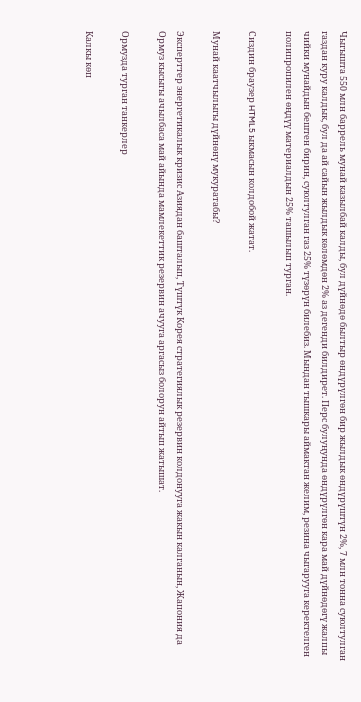Чыгышта 550 млн баррель мунай казылбай калды, бул дүйнөдө былтыр өндүрүлгөн бир жылдык өндүрүштүн 2%, 7 млн тонна суюлтулган газдан куру калдык, бул да ай сайын жылдык көлөмдөн 2% аз дегенди билдирет. Перс булуңунда өндүрүлгөн кара май дүйнөдөгү жалпы чийки мунайдын бештен бирин, суюлтулган газ 25% түзөрүн билебиз. Мындан тышкары аймактан желим, резина чыгарууга керектелген полипропилен өңдүү материалдын 25% ташылып турган.

Сиздин браузер HTML5 ыкмасын колдобой жатат.

Мунай каатчылыгы дүйнөнү мукуратабы?

Эксперттер энергетикалык кризис Азиядан башталып, Түштүк Корея стратегиялык резервин колдонууга жакын калганын, Жапония да Ормуз кысыгы ачылбаса май айында мамлекеттик резервин ачууга аргасыз болорун айтып жатышат.

Ормузда турган танкерлер

Калкы көп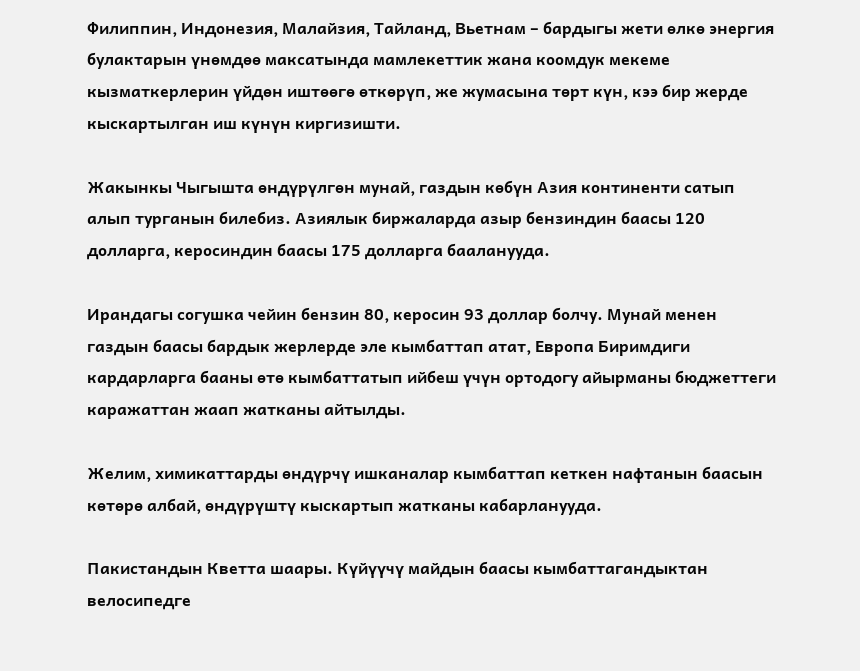Филиппин, Индонезия, Малайзия, Тайланд, Вьетнам – бардыгы жети өлкө энергия булактарын үнөмдөө максатында мамлекеттик жана коомдук мекеме кызматкерлерин үйдөн иштөөгө өткөрүп, же жумасына төрт күн, кээ бир жерде кыскартылган иш күнүн киргизишти.

Жакынкы Чыгышта өндүрүлгөн мунай, газдын көбүн Азия континенти сатып алып турганын билебиз. Азиялык биржаларда азыр бензиндин баасы 120 долларга, керосиндин баасы 175 долларга бааланууда.

Ирандагы согушка чейин бензин 80, керосин 93 доллар болчу. Мунай менен газдын баасы бардык жерлерде эле кымбаттап атат, Европа Биримдиги кардарларга бааны өтө кымбаттатып ийбеш үчүн ортодогу айырманы бюджеттеги каражаттан жаап жатканы айтылды.

Желим, химикаттарды өндүрчү ишканалар кымбаттап кеткен нафтанын баасын көтөрө албай, өндүрүштү кыскартып жатканы кабарланууда.

Пакистандын Кветта шаары. Күйүүчү майдын баасы кымбаттагандыктан велосипедге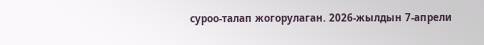суроо-талап жогорулаган. 2026-жылдын 7-апрели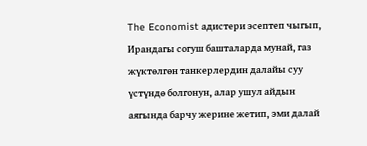The Economist адистери эсептеп чыгып, Ирандагы согуш башталарда мунай, газ жүктөлгөн танкерлердин далайы суу үстүндө болгонун, алар ушул айдын аягында барчу жерине жетип, эми далай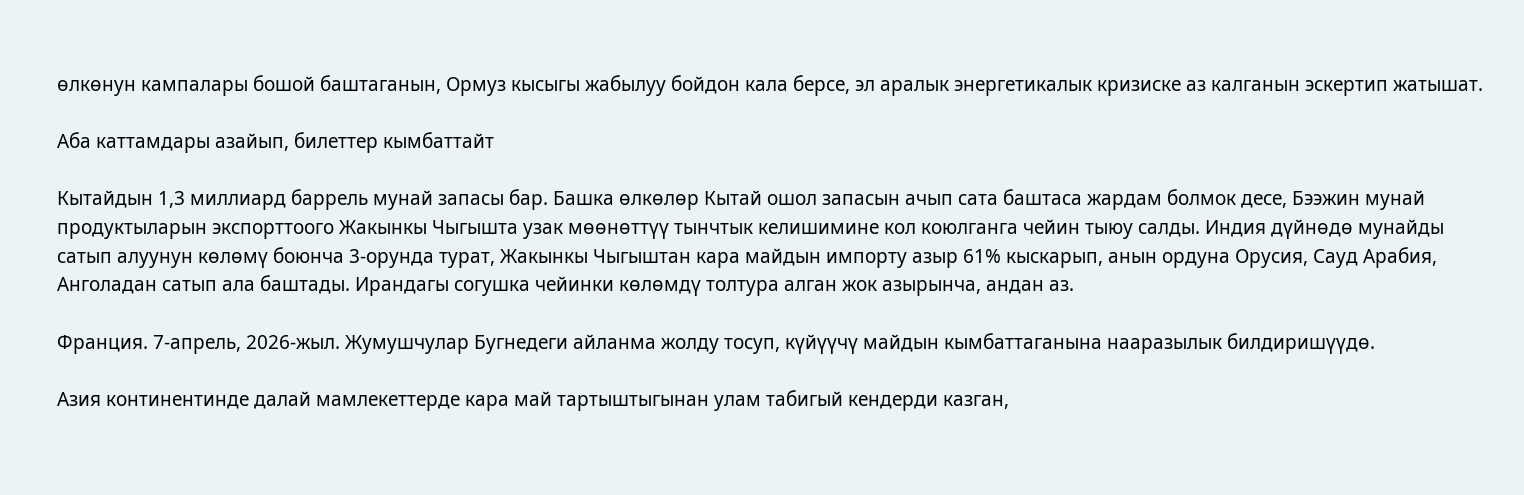өлкөнун кампалары бошой баштаганын, Ормуз кысыгы жабылуу бойдон кала берсе, эл аралык энергетикалык кризиске аз калганын эскертип жатышат.

Аба каттамдары азайып, билеттер кымбаттайт

Кытайдын 1,3 миллиард баррель мунай запасы бар. Башка өлкөлөр Кытай ошол запасын ачып сата баштаса жардам болмок десе, Бээжин мунай продуктыларын экспорттоого Жакынкы Чыгышта узак мөөнөттүү тынчтык келишимине кол коюлганга чейин тыюу салды. Индия дүйнөдө мунайды сатып алуунун көлөмү боюнча 3-орунда турат, Жакынкы Чыгыштан кара майдын импорту азыр 61% кыскарып, анын ордуна Орусия, Сауд Арабия, Анголадан сатып ала баштады. Ирандагы согушка чейинки көлөмдү толтура алган жок азырынча, андан аз.

Франция. 7-апрель, 2026-жыл. Жумушчулар Бугнедеги айланма жолду тосуп, күйүүчү майдын кымбаттаганына нааразылык билдиришүүдө.

Азия континентинде далай мамлекеттерде кара май тартыштыгынан улам табигый кендерди казган,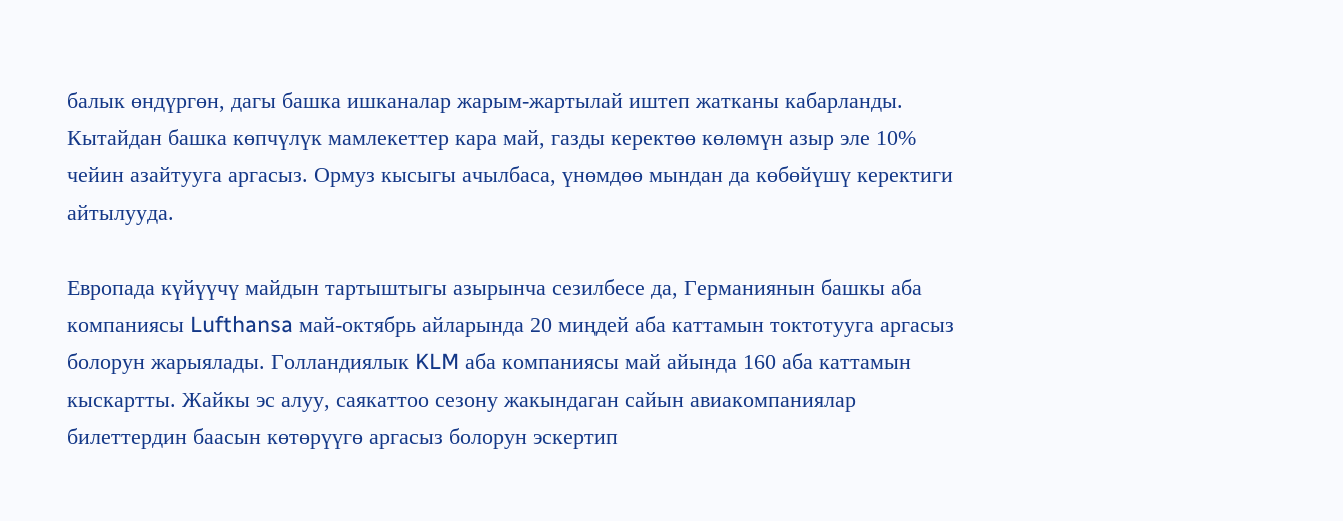балык өндүргөн, дагы башка ишканалар жарым-жартылай иштеп жатканы кабарланды. Кытайдан башка көпчүлүк мамлекеттер кара май, газды керектөө көлөмүн азыр эле 10% чейин азайтууга аргасыз. Ормуз кысыгы ачылбаса, үнөмдөө мындан да көбөйүшү керектиги айтылууда.

Европада күйүүчү майдын тартыштыгы азырынча сезилбесе да, Германиянын башкы аба компаниясы Lufthansa май-октябрь айларында 20 миңдей аба каттамын токтотууга аргасыз болорун жарыялады. Голландиялык KLM аба компаниясы май айында 160 аба каттамын кыскартты. Жайкы эс алуу, саякаттоо сезону жакындаган сайын авиакомпаниялар билеттердин баасын көтөрүүгө аргасыз болорун эскертип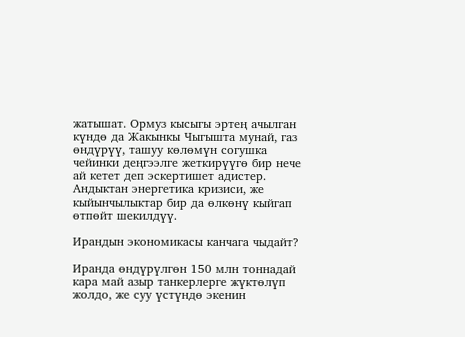жатышат. Ормуз кысыгы эртең ачылган күндө да Жакынкы Чыгышта мунай, газ өндүрүү, ташуу көлөмүн согушка чейинки деңгээлге жеткирүүгө бир нече ай кетет деп эскертишет адистер. Андыктан энергетика кризиси, же кыйынчылыктар бир да өлкөнү кыйгап өтпөйт шекилдүү.

Ирандын экономикасы канчага чыдайт?

Иранда өндүрүлгөн 150 млн тоннадай кара май азыр танкерлерге жүктөлүп жолдо, же суу үстүндө экенин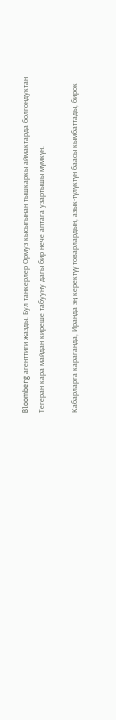Bloomberg агенттиги жазды. Бул танкерлер Ормуз кысыгынан тышкаркы аймактарда болгондуктан Тегеран кара майдан киреше табууну дагы бир нече аптага узартышы мүмкүн.

Кабарларга караганда, Иранда эң керектүү товарлардын, азык-түлүктүн баасы кымбаттады, бирок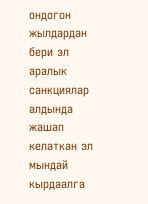ондогон жылдардан бери эл аралык санкциялар алдында жашап келаткан эл мындай кырдаалга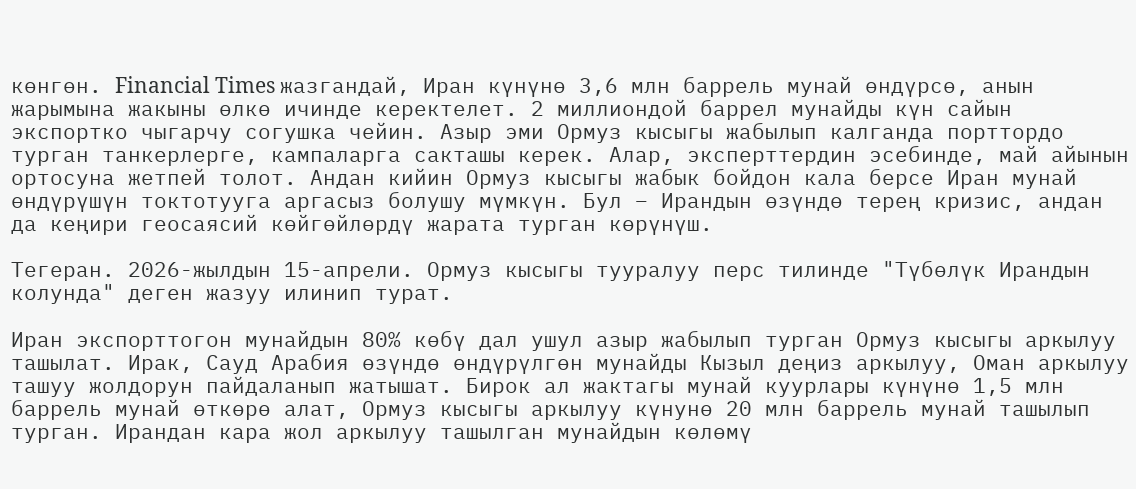көнгөн. Financial Times жазгандай, Иран күнүнө 3,6 млн баррель мунай өндүрсө, анын жарымына жакыны өлкө ичинде керектелет. 2 миллиондой баррел мунайды күн сайын экспортко чыгарчу согушка чейин. Азыр эми Ормуз кысыгы жабылып калганда порттордо турган танкерлерге, кампаларга сакташы керек. Алар, эксперттердин эсебинде, май айынын ортосуна жетпей толот. Андан кийин Ормуз кысыгы жабык бойдон кала берсе Иран мунай өндүрүшүн токтотууга аргасыз болушу мүмкүн. Бул – Ирандын өзүндө терең кризис, андан да кеңири геосаясий көйгөйлөрдү жарата турган көрүнүш.

Тегеран. 2026-жылдын 15-апрели. Ормуз кысыгы тууралуу перс тилинде "Түбөлүк Ирандын колунда" деген жазуу илинип турат.

Иран экспорттогон мунайдын 80% көбү дал ушул азыр жабылып турган Ормуз кысыгы аркылуу ташылат. Ирак, Сауд Арабия өзүндө өндүрүлгөн мунайды Кызыл деңиз аркылуу, Оман аркылуу ташуу жолдорун пайдаланып жатышат. Бирок ал жактагы мунай куурлары күнүнө 1,5 млн баррель мунай өткөрө алат, Ормуз кысыгы аркылуу күнунө 20 млн баррель мунай ташылып турган. Ирандан кара жол аркылуу ташылган мунайдын көлөмү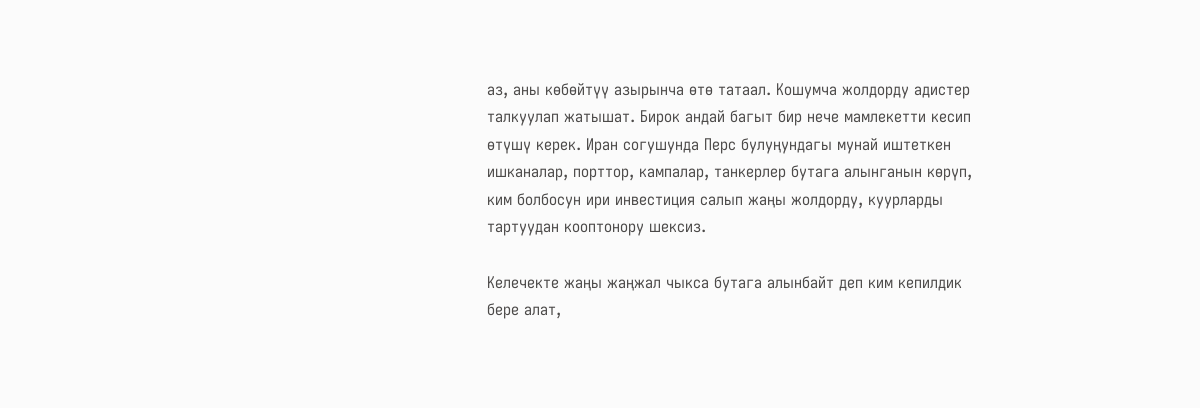аз, аны көбөйтүү азырынча өтө татаал. Кошумча жолдорду адистер талкуулап жатышат. Бирок андай багыт бир нече мамлекетти кесип өтүшү керек. Иран согушунда Перс булуңундагы мунай иштеткен ишканалар, порттор, кампалар, танкерлер бутага алынганын көрүп, ким болбосун ири инвестиция салып жаңы жолдорду, куурларды тартуудан кооптонору шексиз.

Келечекте жаңы жаңжал чыкса бутага алынбайт деп ким кепилдик бере алат,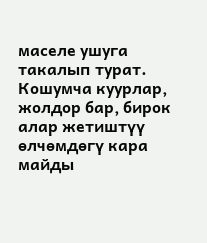маселе ушуга такалып турат. Кошумча куурлар, жолдор бар, бирок алар жетиштүү өлчөмдөгү кара майды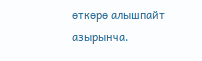өткөрө алышпайт азырынча.